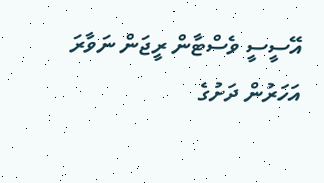އޭސީސީ ވެސްޓާން ރީޖަން ނަވާރަ އަހަރުން ދަށުގެ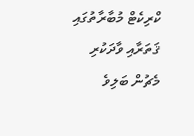ކްރިކެޓް މުބާރާތުގައި ޤަތަރާއި ވާދަކުރި މެޗުން ބަލިވެ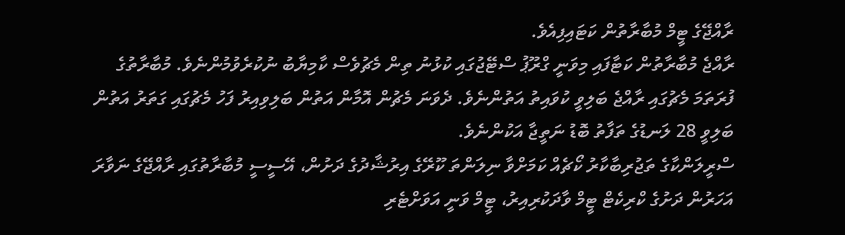ރާއްޖޭގެ ޓީމް މުބާރާތުން ކަޓައިފިއެވެ.
ރާއްޖެ މުބާރާތުން ކަޓާފައި މިވަނީ ގްރޫޕު ސްޓޭޖުގައި ކުޅުނު ތިން މެޗުވެސް ކާމިޔާބު ނުކުރެވުމުންނެވެ. މުބާރާތުގެ ފުރަތަމަ މެޗުގައި ރާއްޖެ ބަލިވީ ކުވައިތު އަތުންނެވެ. ދެވަނަ މެޗުން އޮމާން އަތުން ބަލިވިއިރު ފަހު މެޗުގައި ގަތަރު އަތުން ބަލިވީ 28 ލަނޑުގެ ތަފާތު ބޮޑު ނަތީޖާ އަކުންނެވެ.
ސްރީލަންކާގެ ތަޖުރިބާކާރު ކޯޗެއް ކަމަށްވާ ނިލަންތަ ކޫރޭގެ އިރުޝާދުގެ ދަށުން، އޭސީސީ މުބާރާތުގައި ރާއްޖޭގެ ނަވާރަ އަހަރުން ދަށުގެ ކްރިކެޓް ޓީމް ވާދަކުރިއިރު، ޓީމް ވަނީ އަވަށްޓެރި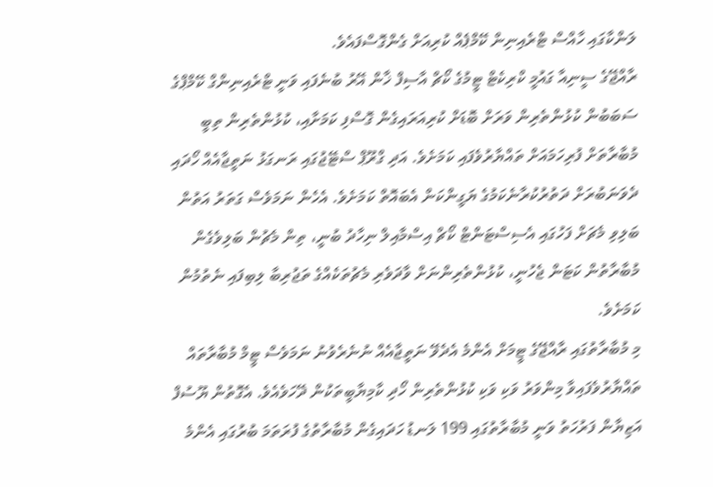ލަންކާގައި ހާއްސް ޓްރެއިނިން ކޭމްޕެއް ކުރިއަށް ގެންގޮސްފައެވެ.
ރާއްޖޭގެ ސީނިއާ ގައުމީ ކްރިކެޓް ޓީމުގެ ކޯޗް އާސިފް ޚާން އޭރު ބުނެފައި ވަނީ ޓްރެއިނިންގް ކޭމްޕްގެ ސަބަބުން ކުޅުންތެރިން ވަރަށް ބޮޑަށް ކުރިއަރައިގެން ގޮސްފި ކަމަށާއި، ކުޅުންތެރިން ތިބީ މުބާރާތަށް ފުރިހަމައަށް ތައްޔާރުވެފައި ކަމަށެވެ. އަދި ގްރޫޕް ސްޓޭޖުގައި ރަނގަޅު ނަތީޖާއެއް ހޯދައި ދެވަނަބުރަށް ދަތުރުކުރާނެކަމުގެ ޔަގީންކަން އެބައޮތް ކަމަށެވެ. އެހެން ނަމަވެސް ގަތަރު އަތުން ބަލިވި މެޗަށް ފަހުގައި އެސިސްޓަންޓް ކޯޗް އިސްމާއިލް ނިހާދު ބުނީ، ތިން މެޗުން ބަލިވެގެން މުބާރާތުން ކަޓަން ޖެހުނީ، ކުޅުންތެރިންނަށް ވާދަވެރި މެޗުތަކެއްގެ ތަޖުރިބާ ލިބިފައި ނެތުމުން ކަމަށެވެ.
މި މުބާރާތުގައި ރާއްޖޭގެ ޓީމަށް އެންމެ އެދެވޭ ނަތީޖާއެއް ނުނެރެވުނު ނަމަވެސް ޓީމް މުބާރާތައް ތައްޔާރުވެފައިވާ މިންވަރު ވަކި ވަކި ކުޅުންތެރިން ހޯދި ކާމިޔާބީތަކުން ދޭހަވެއެވެ. އެގޮތުން ޔޫސުފް އަޒިޔާން ފަރުހަތު ވަނީ މުބާރާތުގައި 199 ލަނޑު ހަދައިގެން މުބާރާތުގެ ފުރަތަމަ ބުރުގައި އެންމެ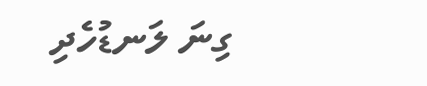ގިނަ ލަނޑުހެދި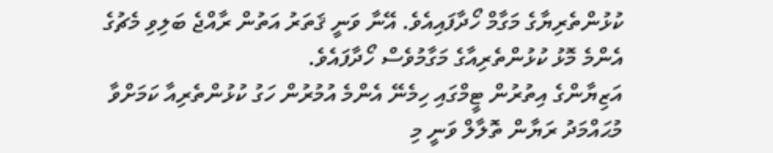ކުޅުންތެރިޔާގެ މަގާމް ހޯދާފައިއެވެ. އޭނާ ވަނީ ޤަތަރު އަތުން ރާއްޖެ ބަލިވި މެޗުގެ އެންމެ މޮޅު ކުޅުންތެރިއާގެ މަގާމުވެސް ހޯދާފައެވެ.
އަޒިޔާންގެ އިތުރުން ޓީމްގައި ހިމެނޭ އެންމެ އުމުރުން ހަގު ކުޅުންތެރިއާ ކަމަށްވާ މުޙައްމަދު ރަޔާން ތޮލާލް ވަނީ މި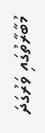މުބާރާތުގައި ވަރުގަދަ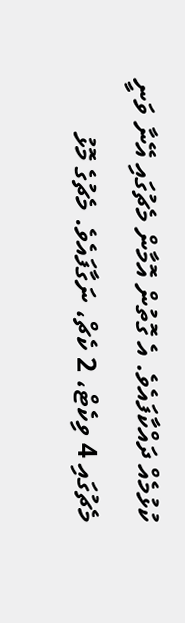ކުޅުމެއް ދައްކާފައެވެ. އެ ގޮތުން އޮމާން މެޗުގައި އޭނާ ވަނީ މެޗުގައި 4 ވިކެޓް، 2 ކެޗް، ނަގާފައެވެ. މެޗުގެ މޮޅު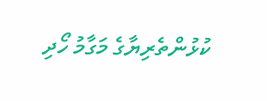ކުޅުންތެރިޔާގެ މަގާމު ހޯދި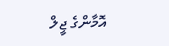އޮމާންގެ ޖީލް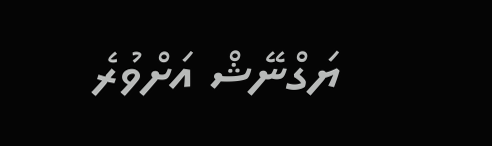ޔަގްނޭޝް އަށްވުރެ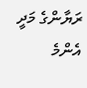ރަޔާންގެ މަދީ އެންމެ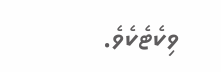ވިކެޓެކެވެ.